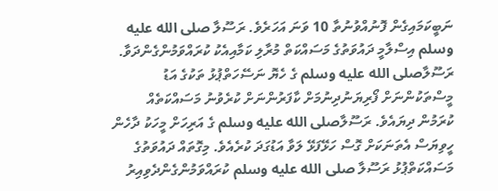ނަބީކަމައިގެން ފޮނުއްވުނުތާ 10 ވަނަ އަހަރެވެ. ރަސޫލާ صلى الله عليه وسلم އިސްލާމީ ދައުވަތުގެ މަސައްކަތް މުރާލި ކަމާއިއެކު ކުރައްވަމުންގެންދަވާ. ރަސޫލާصلى الله عليه وسلم ގެ ހެޔޮ ނަސޭހަތްޕުޅު ތަކުގެ އަޑު މީސްތަކުންނަށް ފޯރިޔަނުދިނުމަށް ކާފަރުންނަށް ކުރެވުނު މަސައްކަތެއް ކުރަމުން ދިޔައެވެ. ރަސޫލާصلى الله عليه وسلم ގެ އަރިހަށް މީހަކު ދާހެން ހީވިޔަސް އެތަނަކަށް ގޮސް ހަޅޭފަޅޭ ލަވާ އަޑުގަދަ ކުރެއެވެ. މިގޮތައް ދައުވަތުގެ މަސައްކަތްޕުޅު ރަސޫލާ صلى الله عليه وسلم ކުރައްވަމުންގެންދެވިއިރު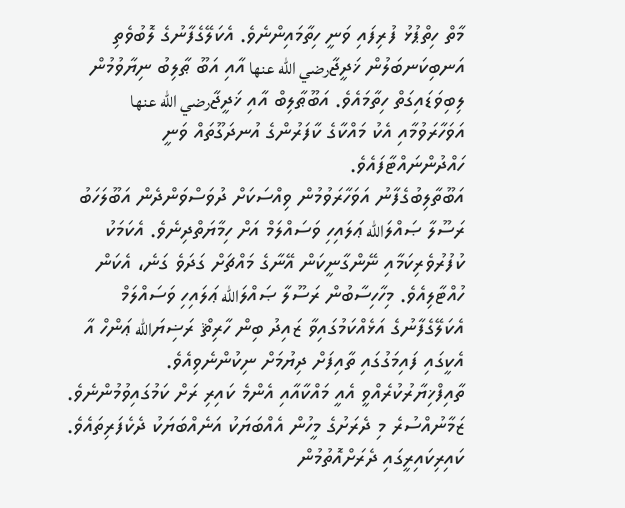މާތް ހިތްޕުޅު ފުރިފައި ވަނީ ހިތާމައިންނެވެ. އެކަލޭގެފާނުގެ ލޮބުވެތި އަނބިކަނބަލުން ޚަދީޖާرضي الله عنها އާއި އަބޫ ޠާލިބު ނިޔާވުމުން ލިބިވަޑައިގަތް ހިތާމައެވެ. އަބޫޠާލިބް އާއި ޚަދީޖާرضي الله عنها އަވަހާރަވުމާއި އެކު މައްކާގެ ކާފަރުންގެ އުނދަގޫތައް ވަނީ ހައްދުންނައްޓާފައެވެ.
އަބޫތާލިބުގެފާނު އަވަހާރަވުމުން ވިއްސަކަށް ދުވަސްވަންދެން އަބޫލަހަބު ރަސޫލާ ޞައްލަالله ޢަލައިހި ވަސައްލަމް އަށް ހިމާޔަތްދިނެވެ. އެކަމަކު ކުފުރުވެރިކަމާއި ނޭންގާނީކަން އޭނާގެ މައްޗަށް ގަދަވެ ގަނެ، އެކަން ހުއްޓާލިއެވެ. މިހާހިސާބުން ރަސޫލާ ޞައްލަالله ޢަލައިހި ވަސައްލަމް އެކަލޭގެފާނުގެ އަޅެއްކަމުގައިވާ ޒައިދު ބިން ހާރިޘް ރަޟިޔަالله ޢަންހް އާ އެކީގައި ފައިމަގުގައި ތާއިފަށް ދިޔުމަށް ނިކުންނެވިއެވެ. ތާއިފްޚިޔާރުކުރެއްވީ އެއީ މައްކާއާއި އެންމެ ކައިރި ރަށް ކަމުގައިވުމުންނެވެ. ޒަމާނުއްސުރެ މި ދެރަށުގެ މީހުން އެއްބަޔަކު އަނެއްބަޔަކު ދެކެފަރިތައެވެ. ކައިރިކައިރީގައި ދެރަށްއޮތުމުން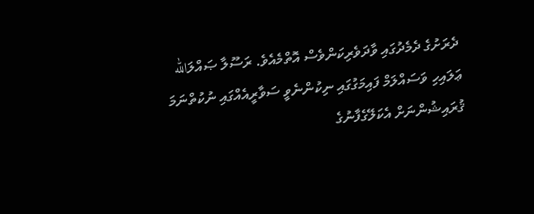ދެރަށުގެ ދެމެދުގައި ވާދަވެރިކަންވެސް އޮތްމެއެވެ. ރަސޫލާ ޞައްލަالله ޢަލައިހި ވަސައްލަމް ފައިމަގުގައި ނިކުންނެވީ ސަވާރީއެއްގައި ނުކުތްނަމަ ޤުރައިޝުންނަށް އެކަލޭގެފާނުގެ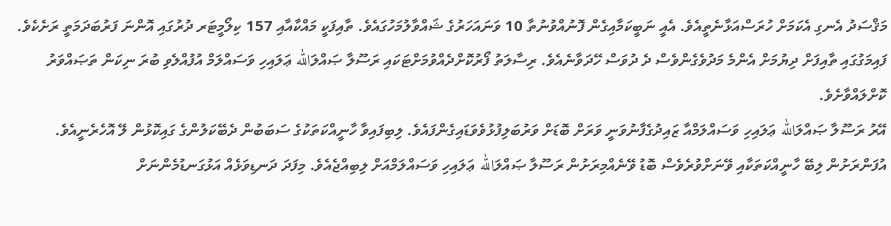މަޤްސަދު އެނގި އެކަމަށް ހުރަސްއަޅާނެތީއެވެ. އެއީ ނަބީކަމާއިގެން ފޮނުއްވުނުތާ 10 ވަނައަހަރުގެ ޝައްވާލުމަހުގައެވެ. ތާއިފަކީ މައްކާއާއި 157 ކިލޯމީޓަރ ދުރުގައި އޮންނަ ފަރުބަދަމަތީ ރަށެކެވެ. ފައިމަގުގައި ތާއިފަށް ދިޔުމަށް އެންމެ މަދުވެގެންވެސް ދެ ދުވަސް ހޭދަވާނެއެވެ. ރިސާލަތު ފޯރުކޮށްދެއްވުމަށްޓަކައި ރަސޫލާ ޞައްލަالله ޢަލައިހި ވަސައްލަމް އުފުއްލެވި ބުރަ ނިކަން ތަޞައްވަރު ކޮށްލައްވާށެވެ.
އޭރު ރަސޫލާ ޞައްލަالله ޢަލައިހި ވަސައްލަމްއާ ޒައިދުގެފާނުވަނީ ވަރަށް ބޮޑަށް ވަރުބަލިފުޅުވެވަޑައިގެންފައެވެ. ލިބިފައިވާ ހާނީއްކަތަކުގެ ސަބަބުން ދެބޭކަލުންގެ ގައިކޮޅުން ލޭ އޮހެރެނީއެވެ. އުފަންރަށުން ލިބޭ ހާނީއްކަތަކާއި ވޭނަށްވުރެވެސް ބޮޑު ވޭނެއްމިރަށުން ރަސޫލާ ޞައްލަالله ޢަލައިހި ވަސައްލަމްއަށް ލިބިއްޖެއެވެ. މިފަދަ ދަނޑިވަޅެއް އަޅުގަނޑުމެންނަށް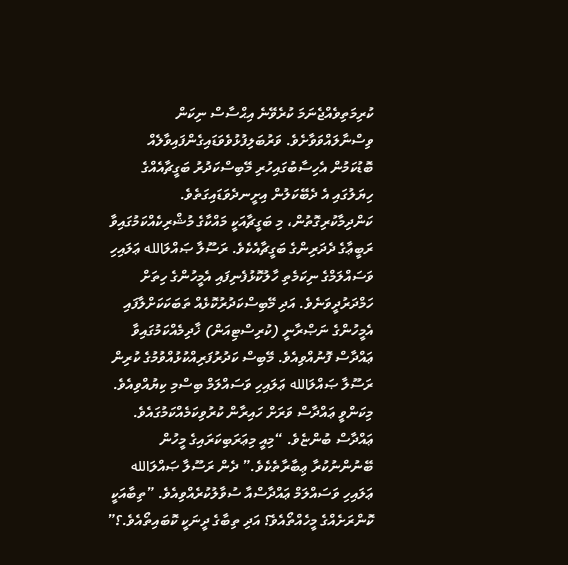ކުރިމަތިވެއްޖެނަމަ ކުރެވޭނެ އިޙްސާސް ނިކަން ވިސްނާލައްވަވާށެވެ. ވަރުބަލިފުޅުވެވަޑައިގެންފައިވާލެއް ބޮޑުކަމުން އެހިސާބުގައިހުރި މޭބިސްކަދުރު ބަގީޗާއެއްގެ ހިޔަލުގައި އެ ދެބޭކަލުން އިށީނދެވަޑައިގަތެވެ. ކަންދިމާކުރިގޮތުން، މި ބަގީޗާއަކީ މައްކާގެ މުޝްރިކެއްކަމުގައިވާ ރަބީޢާގެ ދެދަރިންގެ ބަގީޗާއެކެވެ. ރަސޫލާ ޞައްލަالله ޢަލައިހި ވަސައްލަމްގެ ނިކަމެތި ހާލުކޮޅުފެނިފައި އެމީހުންގެ ހިތަށް ހަމްދަރުދީވަނެވެ. އަދި މޭބިސްކަދުރުކޮޅެއް ތަބަކަކަށްލާފައި އެމީހުންގެ ނަޞްރާނީ (ކުރިސްޓިއަން) ޚާދިމެއްކަމުގައިވާ ޢައްދާސް ފޮނުއްވިއެވެ. މޭބިސް ކަދުރުފަރިއްކުޅުއްވުމުގެ ކުރިން ރަސޫލާ ޞައްލަالله ޢަލައިހި ވަސައްލަމް ބިސްމި ކިޔުއްވިއެވެ. މިކަންވީ ޢައްދާސް ވަރަށް ހައިރާން ކުރުވިކަމެއްކަމުގައެވެ. ޢައްދާސް ބުންޏެވެ. “މިއީ މިޢަރަބިކަރައިގެ މީހުން ބޭނުންނުކުރާ ޢިބާރާތެކެވެ.” ދެން ރަސޫލާ ޞައްލަالله ޢަލައިހި ވަސައްލަމް ޢައްދާސްއާ ސުވާލުކުރެއްވިއެވެ. ”ތިބާއަކީ ކޮންރަށެއްގެ މީހެއްތޯއެވެ؟ އަދި ތިބާގެ ދީނަކީ ކޮބައިތޯއެވެ.؟”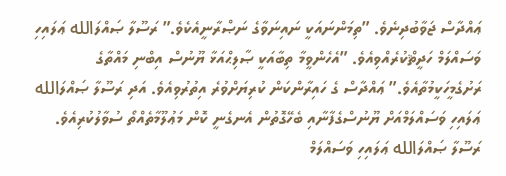ޢައްދާސް ޖަވާބުދިނެވެ. ”ތިމަންނައަކީ ނައިނަވާގެ ނަޞްރާނީއެކެވެ.” ރަސޫލާ ޞައްލަالله ޢަލައިހި ވަސައްލަމް ހަދީޘްކުރެއްވިއެވެ. ”އެހެންވީމާ ތިބާއަކީ ޞާލިޙްއަޅާ ޔޫނުސް އިބްނި މައްތާގެ ރަށުގެމީހަކީމުތާއެވެ.” ޢައްދާސް ގެ ހައިރާންކަން ކުރިޔަށްވުރެ އިތުރުވިއެވެ. އަދި ރަސޫލާ ޞައްލަالله ޢަލައިހި ވަސައްލަމްއަށް ޔޫނުސްގެފާނާއި ބެހޭގޮތުން އެނގެނީ ކޮން މަޢުލޫމާތެއްތޯ ސުވާލުކުރިއެވެ. ރަސޫލާ ޞައްލަالله ޢަލައިހި ވަސައްލަމް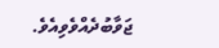ޖަވާބުދެއްވެވިއެވެ.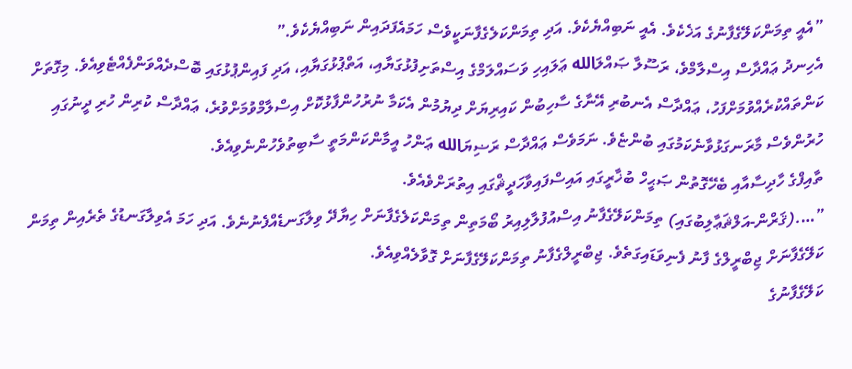”އެއީ ތިމަންކަލޭގެފާނުގެ އަޚެކެވެ. އެއީ ނަބިއްޔެކެވެ. އަދި ތިމަންކަލެގެފާނަކީވެސް ހަމައެފަދައިން ނަބިއްޔެކެވެ.”
އެހިނދު ޢައްދާސް އިސްލާމްވެ، ރަސޫލާ ޞައްލަالله ޢަލައިހި ވަސައްލަމްގެ އިސްތަށިފުޅުގަޔާއި، އަތްޕުޅުގަޔާއި، އަދި ފައިންޕުޅުގައި ބޮސްދެއްވަންފެއްޓެވިއެވެ. މިގޮތަށް ކަންތައްކުރެއްވުމަށްފަހު، ޢައްދާސް އެނބުރި އޭނާގެ ސާހިބުން ކައިރިޔަށް ދިޔުމުން އެކަމާ ނުރުހުންފާޅުކޮށް އިސްލާމްވުމަށްވުރެ، ޢައްދާސް ކުރިން ހުރި ދީނުގައި ހުރުންވެސް މާރަނގަޅުވާނެކަމުގައި ބުންޏެވެ. ނަމަވެސް ޢައްދާސް ރަޟިޔަالله ޢަންހު އީމާންކަންމަތީ ސާބިތުވެހުންނެވިއެވެ.
ތާއިފްގެ ހާދިސާއާއި ބެހޭގޮތުން ޞަޙީހް ބުޚާރީގައި އައިސްފައިވާހަދީޘްގައި އިތުރަށްވެއެވެ.
”….(ޤަރްން-އަލްޘަޢާލިބުގައި) ތިމަންކަލޭގެފާނު އިސްއުފުލާލިއިރު ބޯމަތިން ތިމަންކަލެގެފާނަށް ހިޔާދޭ ވިލާގަނޑެއްފެނުނެވެ. އަދި ހަމަ އެވިލާގަނޑުގެ ތެރެއިން ތިމަން ކަލޭގެފާނަށް ޖިބްރީލްގެ ފާނު ފެނިވަޑައިގަތެވެ. ޖިބްރީލްގެފާނު ތިމަންކަލޭގެފާނަށް ގޮވާލެއްވިއެވެ.
ކަލޭގެފާނުގެ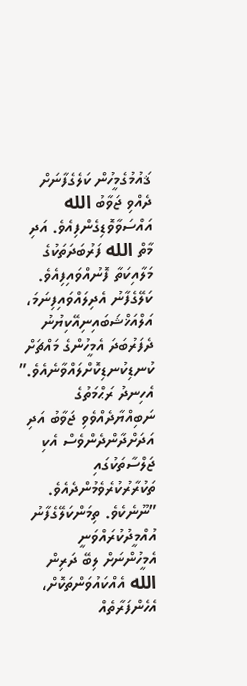ޤައުމުގެމީހުން ކަލެގެފާނަށް ދެއްވި ޖަވާބު الله އައްސަވާވޮޑިގެންފިއެވެ. އަދި މާތް الله ފަރުބަދަތަކުގެ މަލާއިކަތާ ފޮނުއްވައިފިއެވެ. ކަލޭގެފާނު އެދިލައްވައިފިނަމަ، އަލްއަޚްޝަބައިނިއޭކިޔުނު ދެފަރުބަދަ އެމީހުންގެ މައްޗަށް ކުނޑިކުނޑިކޮށްލައްވާނެއެވެ.”
އެހިނދު ރަޙްމަތުގެ ނަބިއްޔާދެއްވެވި ޖަވާބު އަދި އަދަށްދާންދެންވެސް އެކި ޖަލްސާތަކުގައި ތަކުރާރުކުރެވެމުންދެއެވެ.
”ނޫނެކެވެ. ތިމަންކަލޭގެފާނު އުއްމީދުކުރައްވަނީ އެމީހުންނަށް ލިބޭ ދަރިން الله އެއްކައުވަންތަކޮށް، އެހެންފަރާތެއް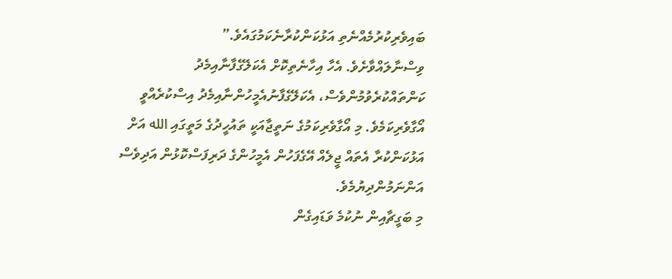ބައިވެރިކުރުމެއްނެތި އަޅުކަންކުރާނެކަމުގައެވެ.”
ވިސްނާލައްވާށެވެ. އެހާ އިހާނެތިކޮށް އެކަލޭގެފާނާއިމެދު ކަންތައްކުރެވުމުންވެސް، އެކަލޭގެފާނުއެމީހުންނާއިމެދު އިސްކުރެއްވީ އޯގާވެރިކަމެވެ. މި އޯގާވެރިކަމުގެ ނަތީޖާއަކީ ތައުހީދުގެ މަތީގައި الله އަށް އަޅުކަންކުރާ އެތައް ޖީލެއް އޭގެފަހުން އެމީހުންގެ ދަރިފަސްކޮޅުން އަދިވެސް އަންނަމުންދިޔުމެވެ.
މި ބަގީޗާއިން ނުކުމެ ވަޑައިގެން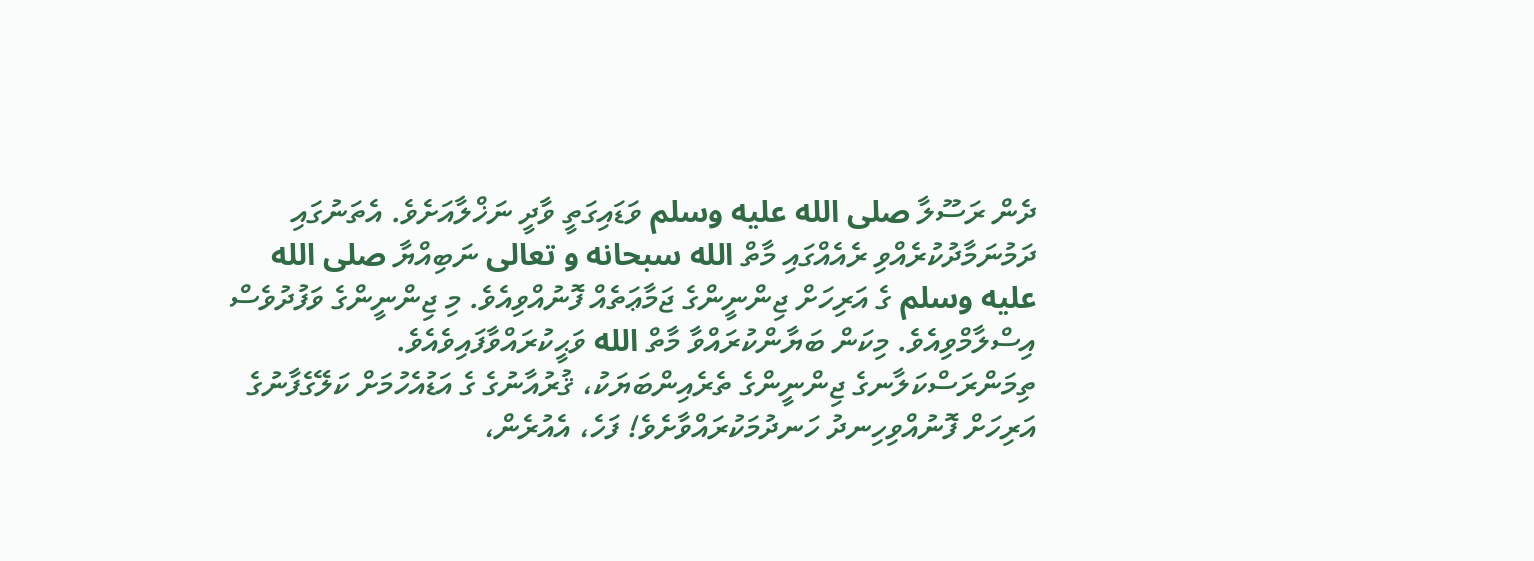ދެން ރަސޫލާ صلى الله عليه وسلم ވަޑައިގަތީ ވާދީ ނަޚްލާއަށެވެ. އެތަނުގައި ދަމުނަމާދުކުރެއްވި ރެއެއްގައި މާތް الله سبحانه و تعالى ނަބިއްޔާ صلى الله عليه وسلم ގެ އަރިހަށް ޖިންނީންގެ ޖަމާޢަތެއް ފޮނުއްވިއެވެ. މި ޖިންނީންގެ ވަފުދުވެސް އިސްލާމްވިއެވެ. މިކަން ބަޔާންކުރައްވާ މާތް الله ވަޙީކުރައްވާފައިވެއެވެ.
ތިމަންރަސްކަލާނގެ ޖިންނީންގެ ތެރެއިންބަޔަކު، ޤުރުއާނުގެ ގެ އަޑުއެހުމަށް ކަލޭގެފާނުގެ އަރިހަށް ފޮނުއްވިހިނދު ހަނދުމަކުރައްވާށެވެ! ފަހެ، އެއުރެން،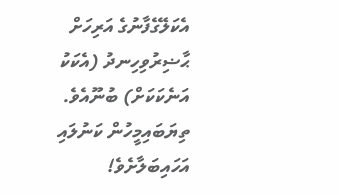އެކަލޭގެފާނުގެ އަރިހަށް ޙާޟިރުވިހިނދު (އެކަކު އަނެކަކަށް) ބުނޫއެވެ. ތިޔަބައިމީހުން ކަނުލައި އަހައިބަލާށެވެ!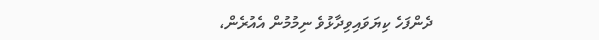ދެންފަހެ ކިޔަވައިވިދާޅުވެ ނިމުމުން އެއުރެން،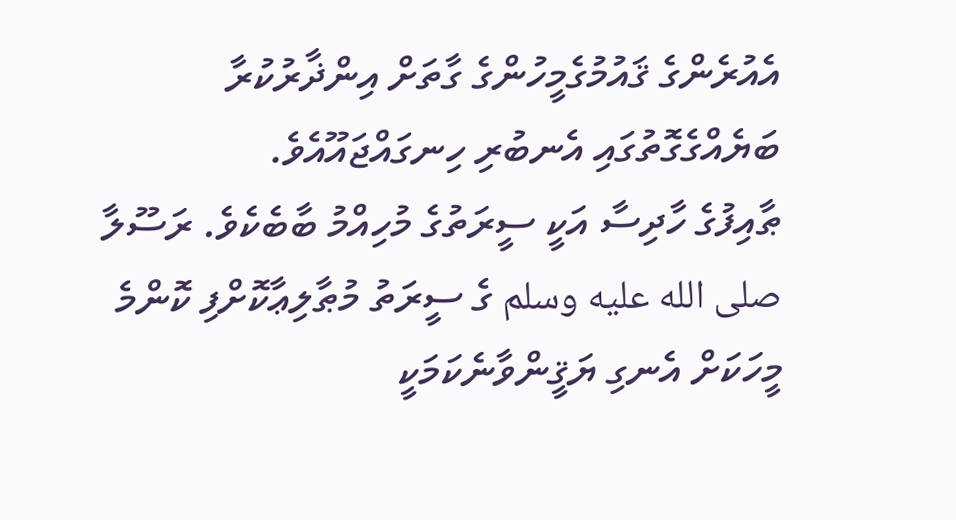އެއުރެންގެ ޤައުމުގެމީހުންގެ ގާތަށް އިންޛާރުކުރާ ބަޔެއްގެގޮތުގައި އެނބުރި ހިނގައްޖައޫއެވެ.
ޠާއިފުގެ ހާދިސާ އަކީ ސީރަތުގެ މުހިއްމު ބާބެކެވެ. ރަސޫލާ صلى الله عليه وسلم ގެ ސީރަތު މުޠާލިޢާކޮށްފި ކޮންމެ މީހަކަށް އެނގި ޔަޤީންވާނެކަމަކީ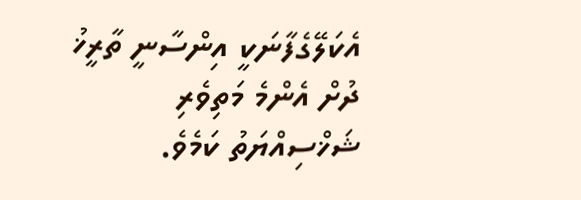އެކަލޭގެފާނަކީ އިންސާނީ ތާރީޚު ދުށް އެންމެ މަތިވެރި ޝަޚްސިއްޔަތު ކަމެވެ.